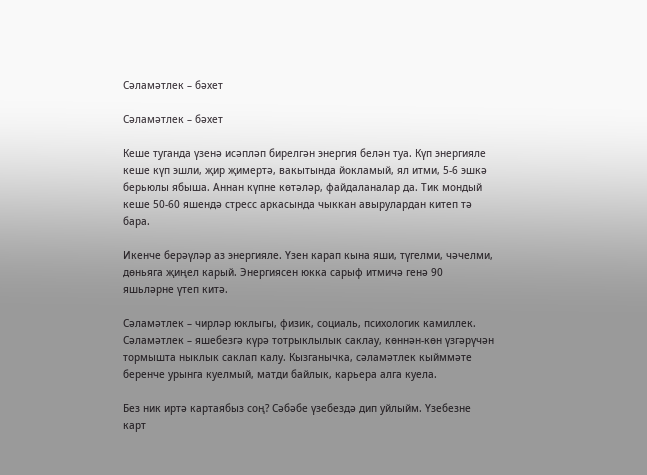Сәламәтлек – бәхет

Сәламәтлек – бәхет

Кеше туганда үзенә исәпләп бирелгән энергия белән туа. Күп энергияле кеше күп эшли, җир җимертә, вакытында йокламый, ял итми, 5-6 эшкә берьюлы ябыша. Аннан күпне көтәләр, файдаланалар да. Тик мондый кеше 50-60 яшендә стресс аркасында чыккан авырулардан китеп тә бара.

Икенче берәүләр аз энергияле. Үзен карап кына яши, түгелми, чәчелми, дөньяга җиңел карый. Энергиясен юкка сарыф итмичә генә 90 яшьләрне үтеп китә.

Сәламәтлек – чирләр юклыгы, физик, социаль, психологик камиллек. Сәламәтлек – яшебезгә күрә тотрыклылык саклау, көннән-көн үзгәрүчән тормышта ныклык саклап калу. Кызганычка, сәламәтлек кыйммәте беренче урынга куелмый, матди байлык, карьера алга куела.

Без ник иртә картаябыз соң? Сәбәбе үзебездә дип уйлыйм. Үзебезне карт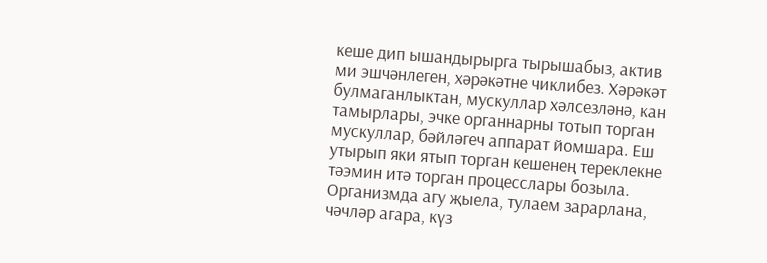кеше дип ышандырырга тырышабыз, актив ми эшчәнлеген, хәрәкәтне чиклибез. Хәрәкәт булмаганлыктан, мускуллар хәлсезләнә, кан тамырлары, эчке органнарны тотып торган мускуллар, бәйләгеч аппарат йомшара. Еш утырып яки ятып торган кешенең тереклекне тәэмин итә торган процесслары бозыла. Организмда агу җыела, тулаем зарарлана, чәчләр агара, күз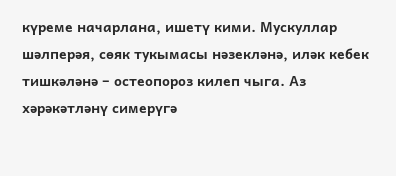күреме начарлана, ишетү кими. Мускуллар шәлперәя, сөяк тукымасы нәзекләнә, иләк кебек тишкәләнә – остеопороз килеп чыга. Аз хәрәкәтләнү симерүгә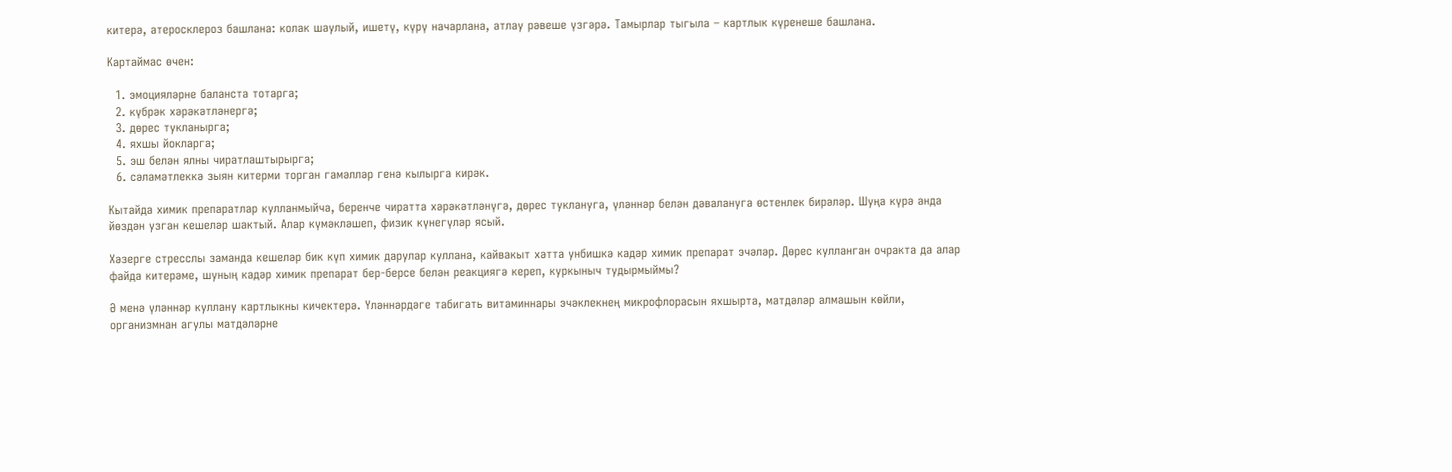китерә, атеросклероз башлана: колак шаулый, ишетү, күрү начарлана, атлау рәвеше үзгәрә. Тамырлар тыгыла – картлык күренеше башлана.

Картаймас өчен:

  1. эмоцияләрне баланста тотарга;
  2. күбрәк хәрәкәтләнергә;
  3. дөрес тукланырга;
  4. яхшы йокларга;
  5. эш белән ялны чиратлаштырырга;
  6. сәламәтлеккә зыян китерми торган гамәлләр генә кылырга кирәк.

Кытайда химик препаратлар кулланмыйча, беренче чиратта хәрәкәтләнүгә, дөрес туклануга, үләннәр белән дәвалануга өстенлек бирәләр. Шуңа күрә анда йөздән узган кешеләр шактый. Алар күмәкләшеп, физик күнегүләр ясый.

Хәзерге стресслы заманда кешеләр бик күп химик дарулар куллана, кайвакыт хәтта унбишкә кадәр химик препарат эчәләр. Дөрес кулланган очракта да алар файда китерәме, шуның кадәр химик препарат бер-берсе белән реакциягә кереп, куркыныч тудырмыймы?

Ә менә үләннәр куллану картлыкны кичектерә. Үләннәрдәге табигать витаминнары эчәклекнең микрофлорасын яхшырта, матдәләр алмашын көйли, организмнан агулы матдәләрне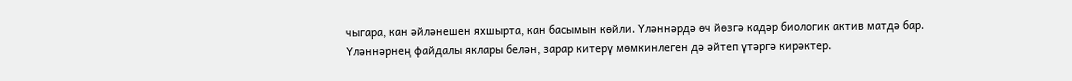чыгара, кан әйләнешен яхшырта, кан басымын көйли. Үләннәрдә өч йөзгә кадәр биологик актив матдә бар. Үләннәрнең файдалы яклары белән, зарар китерү мөмкинлеген дә әйтеп үтәргә кирәктер.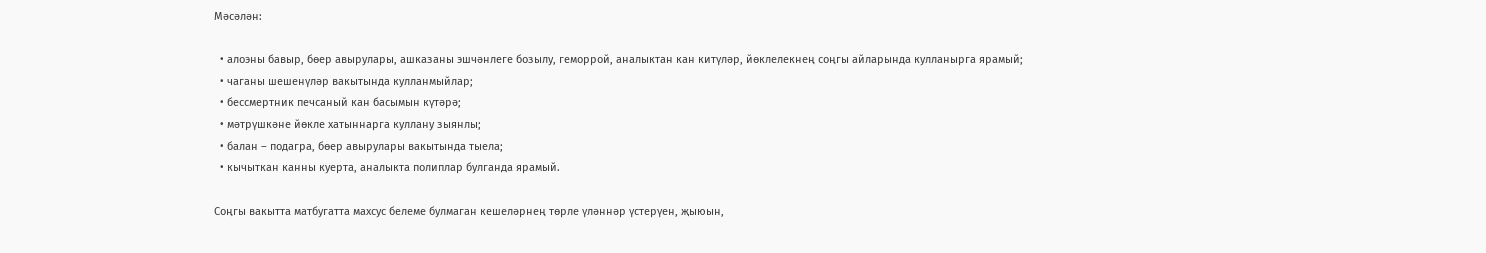Мәсәлән:

  • алоэны бавыр, бөер авырулары, ашказаны эшчәнлеге бозылу, геморрой, аналыктан кан китүләр, йөклелекнең соңгы айларында кулланырга ярамый;
  • чаганы шешенүләр вакытында кулланмыйлар;
  • бессмертник печсаный кан басымын күтәрә;
  • мәтрүшкәне йөкле хатыннарга куллану зыянлы;
  • балан – подагра, бөер авырулары вакытында тыела;
  • кычыткан канны куерта, аналыкта полиплар булганда ярамый.

Соңгы вакытта матбугатта махсус белеме булмаган кешеләрнең төрле үләннәр үстерүен, җыюын,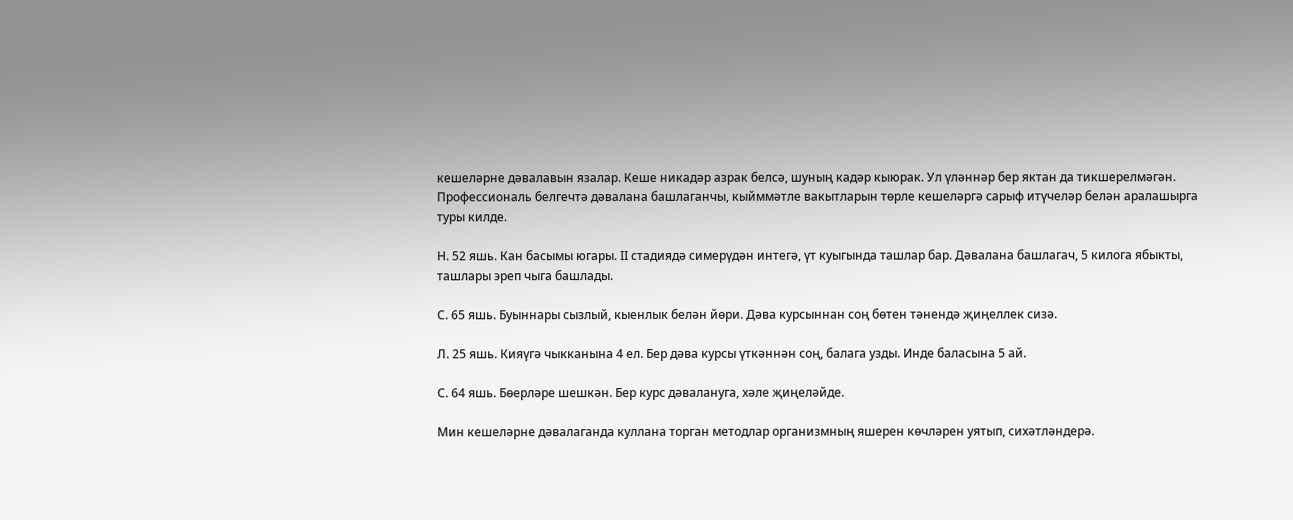кешеләрне дәвалавын язалар. Кеше никадәр азрак белсә, шуның кадәр кыюрак. Ул үләннәр бер яктан да тикшерелмәгән. Профессиональ белгечтә дәвалана башлаганчы, кыйммәтле вакытларын төрле кешеләргә сарыф итүчеләр белән аралашырга туры килде.

Н. 52 яшь. Кан басымы югары. II стадиядә симерүдән интегә, үт куыгында ташлар бар. Дәвалана башлагач, 5 килога ябыкты, ташлары эреп чыга башлады.

С. 65 яшь. Буыннары сызлый, кыенлык белән йөри. Дәва курсыннан соң бөтен тәнендә җиңеллек сизә.

Л. 25 яшь. Кияүгә чыкканына 4 ел. Бер дәва курсы үткәннән соң, балага узды. Инде баласына 5 ай.

С. 64 яшь. Бөерләре шешкән. Бер курс дәвалануга, хәле җиңеләйде.

Мин кешеләрне дәвалаганда куллана торган методлар организмның яшерен көчләрен уятып, сихәтләндерә.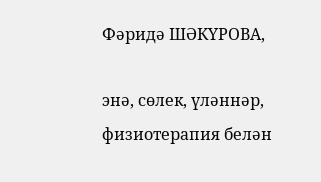Фәридә ШӘКҮРОВА,

энә, сөлек, үләннәр, физиотерапия белән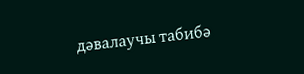дәвалаучы табибә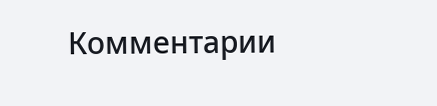Комментарии